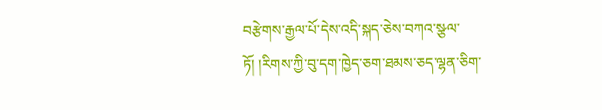བརྩེགས་རྒྱལ་པོ་དེས་འདི་སྐད་ཅེས་བཀའ་སྩལ་ཏོ། །རིགས་ཀྱི་བུ་དག་ཁྱེད་ཅག་ཐམས་ཅད་ལྷན་ཅིག་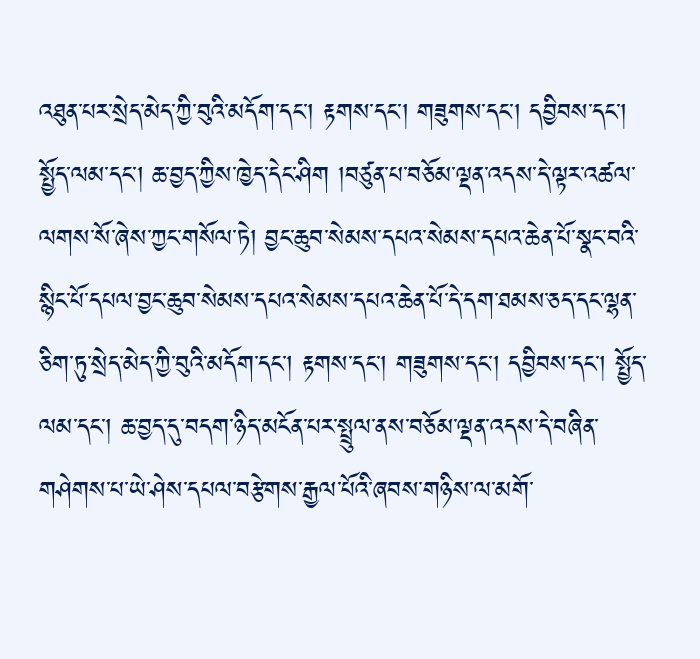འཐུན་པར་སྲེད་མེད་ཀྱི་བུའི་མདོག་དང་། རྟགས་དང་། གཟུགས་དང་། དབྱིབས་དང་། སྤྱོད་ལམ་དང་། ཆ་བྱད་ཀྱིས་ཁྱེད་དེང་ཤིག །བཙུན་པ་བཅོམ་ལྡན་འདས་དེ་ལྟར་འཚལ་ལགས་སོ་ཞེས་ཀྱང་གསོལ་ཏེ། བྱང་ཆུབ་སེམས་དཔའ་སེམས་དཔའ་ཆེན་པོ་སྣང་བའི་སྙིང་པོ་དཔལ་བྱང་ཆུབ་སེམས་དཔའ་སེམས་དཔའ་ཆེན་པོ་དེ་དག་ཐམས་ཅད་དང་ལྷན་ཅིག་ཏུ་སྲེད་མེད་ཀྱི་བུའི་མདོག་དང་། རྟགས་དང་། གཟུགས་དང་། དབྱིབས་དང་། སྤྱོད་ལམ་དང་། ཆ་བྱད་དུ་བདག་ཉིད་མངོན་པར་སྤྲུལ་ནས་བཅོམ་ལྡན་འདས་དེ་བཞིན་གཤེགས་པ་ཡེ་ཤེས་དཔལ་བརྩེགས་རྒྱལ་པོའི་ཞབས་གཉིས་ལ་མགོ་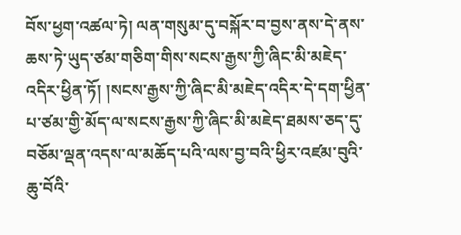བོས་ཕྱག་འཚལ་ཏེ། ལན་གསུམ་དུ་བསྐོར་བ་བྱས་ནས་དེ་ནས་ཆས་ཏེ་ཡུད་ཙམ་གཅིག་གིས་སངས་རྒྱས་ཀྱི་ཞིང་མི་མཇེད་འདིར་ཕྱིན་ཏོ། །སངས་རྒྱས་ཀྱི་ཞིང་མི་མཇེད་འདིར་དེ་དག་ཕྱིན་པ་ཙམ་གྱི་མོད་ལ་སངས་རྒྱས་ཀྱི་ཞིང་མི་མཇེད་ཐམས་ཅད་དུ་བཅོམ་ལྡན་འདས་ལ་མཆོད་པའི་ལས་བྱ་བའི་ཕྱིར་འཛམ་བུའི་ཆུ་བོའི་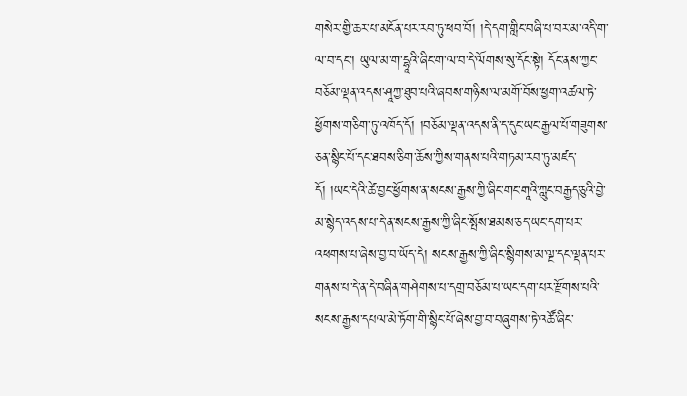གསེར་གྱི་ཆར་པ་མངོན་པར་རབ་ཏུ་ཕབ་བོ། །དེ་དག་གླིང་བཞི་པ་བར་མ་འདི་ག་ལ་བ་དང་། ཡུལ་མ་ག་དྷཱའི་ཞིང་ག་ལ་བ་དེ་ལོགས་སུ་དོང་སྟེ། དོང་ནས་ཀྱང་བཅོམ་ལྡན་འདས་ཤཱཀྱ་ཐུབ་པའི་ཞབས་གཉིས་ལ་མགོ་བོས་ཕྱག་འཚལ་ཏེ་ཕྱོགས་གཅིག་ཏུ་འཁོད་དོ། །བཅོམ་ལྡན་འདས་ནི་ད་དུང་ཡང་རྒྱལ་པོ་གཟུགས་ཅན་སྙིང་པོ་དང་ཐབས་ཅིག་ཆོས་ཀྱིས་གནས་པའི་གཏམ་རབ་ཏུ་མཛད་དོ། །ཡང་དེའི་ཚེ་བྱང་ཕྱོགས་ན་སངས་རྒྱས་ཀྱི་ཞིང་གང་གཱའི་ཀླུང་བརྒྱད་ཅུའི་བྱེ་མ་སྙེད་འདས་པ་དེ་ན་སངས་རྒྱས་ཀྱི་ཞིང་སྤོས་ཐམས་ཅད་ཡང་དག་པར་འཕགས་པ་ཞེས་བྱ་བ་ཡོད་དེ། སངས་རྒྱས་ཀྱི་ཞིང་སྙིགས་མ་ལྔ་དང་ལྡན་པར་གནས་པ་དེ་ན་དེ་བཞིན་གཤེགས་པ་དགྲ་བཅོམ་པ་ཡང་དག་པར་རྫོགས་པའི་སངས་རྒྱས་དཔལ་མེ་ཏོག་གི་སྙིང་པོ་ཞེས་བྱ་བ་བཞུགས་ཏེ་འཚོ་ཞིང་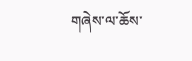གཞེས་ལ་ཆོས་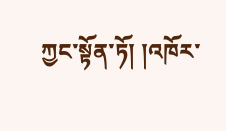ཀྱང་སྟོན་ཏོ། །འཁོར་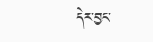དེར་བྱང་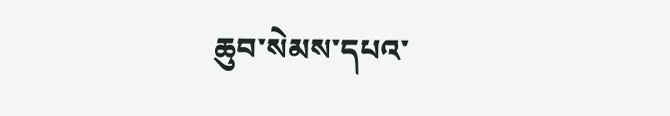ཆུབ་སེམས་དཔའ་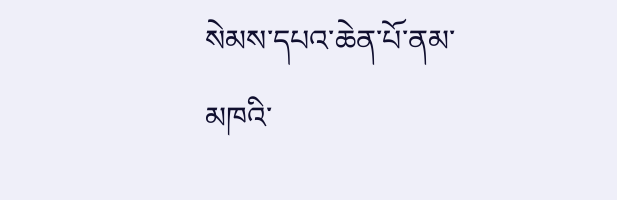སེམས་དཔའ་ཆེན་པོ་ནམ་མཁའི་